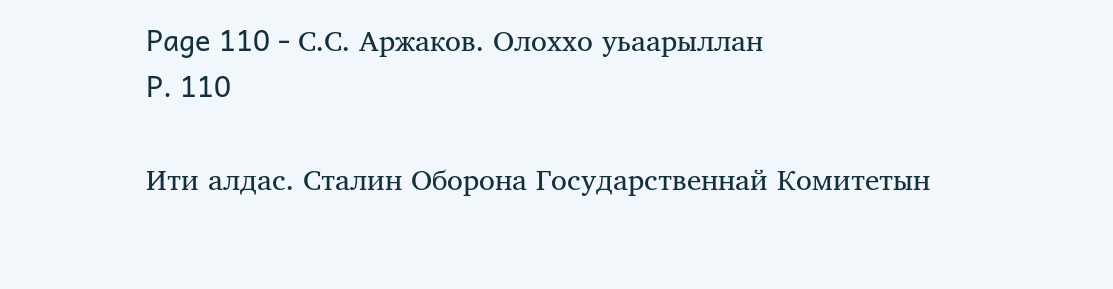Page 110 - С.С. Аржаков. Олоххо уьаарыллан
P. 110

Ити алдас. Сталин Оборона Государственнай Комитетын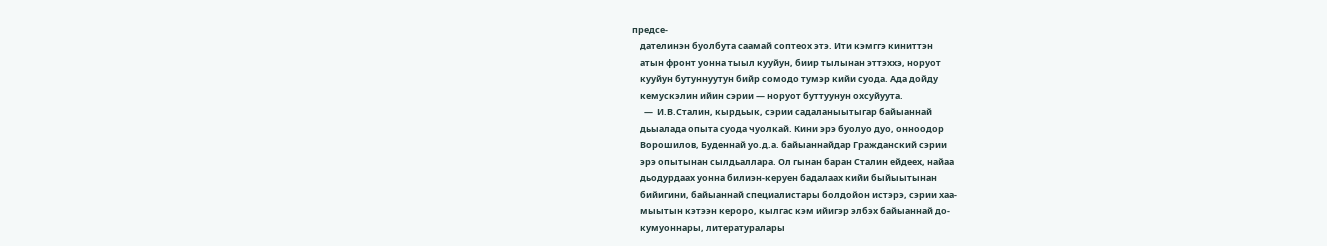предсе-
    дателинэн буолбута саамай соптеох этэ. Ити кэмггэ киниттэн
    атын фронт уонна тыыл кууйун, биир тылынан эттэххэ, норуот
    кууйун бутуннуутун бийр сомодо тумэр кийи суода. Ада дойду
    кемускэлин ийин сэрии — норуот буттуунун охсуйуута.
      —  И.В.Сталин, кырдьык, сэрии садаланыытыгар байыаннай
    дьыалада опыта суода чуолкай. Кини эрэ буолуо дуо, онноодор
    Ворошилов, Буденнай уо.д.а. байыаннайдар Гражданский сэрии
    эрэ опытынан сылдьаллара. Ол гынан баран Сталин ейдеех, найаа
    дьодурдаах уонна билиэн-керуен бадалаах кийи быйыытынан
    бийигини, байыаннай специалистары болдойон истэрэ, сэрии хаа-
    мыытын кэтээн кероро, кылгас кэм ийигэр элбэх байыаннай до-
    кумуоннары, литературалары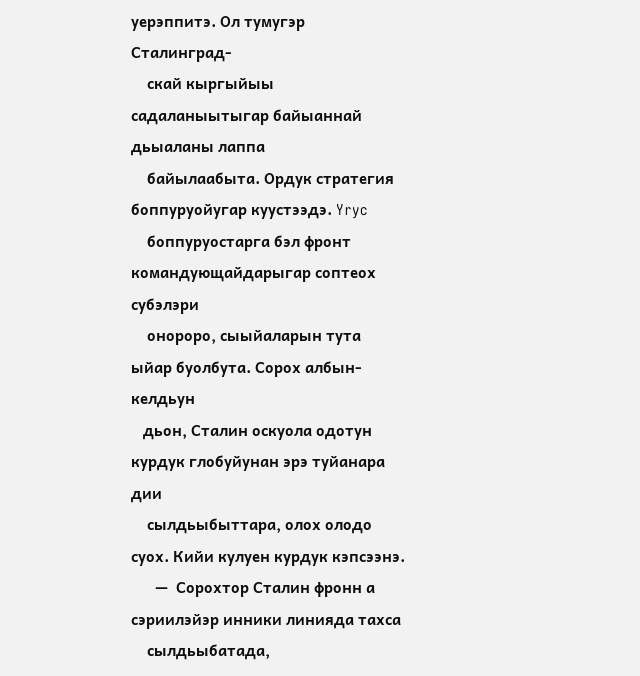уерэппитэ. Ол тумугэр Сталинград-
    скай кыргыйыы садаланыытыгар байыаннай дьыаланы лаппа
    байылаабыта. Ордук стратегия боппуруойугар куустээдэ. Yryc
    боппуруостарга бэл фронт командующайдарыгар соптеох субэлэри
    онороро, сыыйаларын тута ыйар буолбута. Сорох албын-келдьун
   дьон, Сталин оскуола одотун курдук глобуйунан эрэ туйанара дии
    сылдьыбыттара, олох олодо суох. Кийи кулуен курдук кэпсээнэ.
      —  Сорохтор Сталин фронн а сэриилэйэр инники линияда тахса
    сылдьыбатада,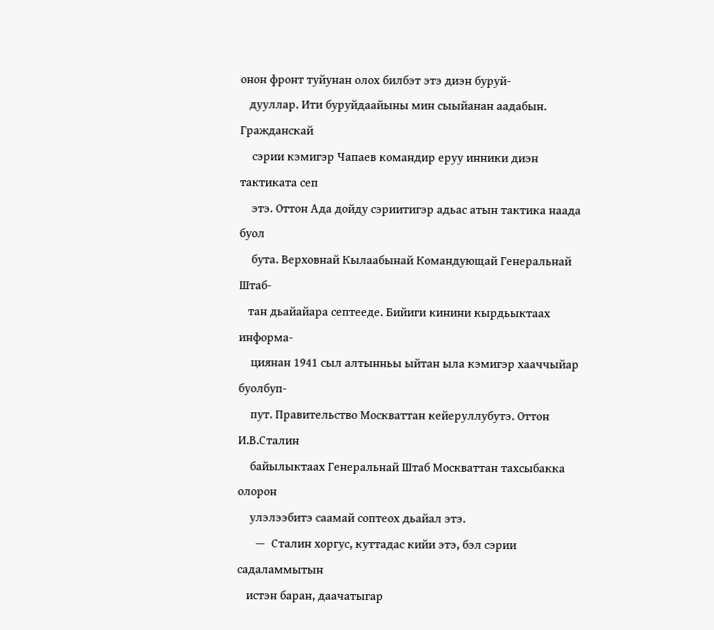онон фронт туйунан олох билбэт этэ диэн буруй-
   дууллар. Ити буруйдаайыны мин сыыйанан аадабын. Гражданскай
    сэрии кэмигэр Чапаев командир еруу инники диэн тактиката сеп
    этэ. Оттон Ада дойду сэриитигэр адьас атын тактика наада буол
    бута. Верховнай Кылаабынай Командующай Генеральнай Штаб-
   тан дьайайара септееде. Бийиги кинини кырдьыктаах информа-
    циянан 1941 сыл алтынньы ыйтан ыла кэмигэр хааччыйар буолбуп-
    пут. Правительство Москваттан кейеруллубутэ. Оттон И.В.Сталин
    байылыктаах Генеральнай Штаб Москваттан тахсыбакка олорон
    улэлээбитэ саамай соптеох дьайал этэ.
      —  Сталин хоргус, куттадас кийи этэ, бэл сэрии садаламмытын
   истэн баран, даачатыгар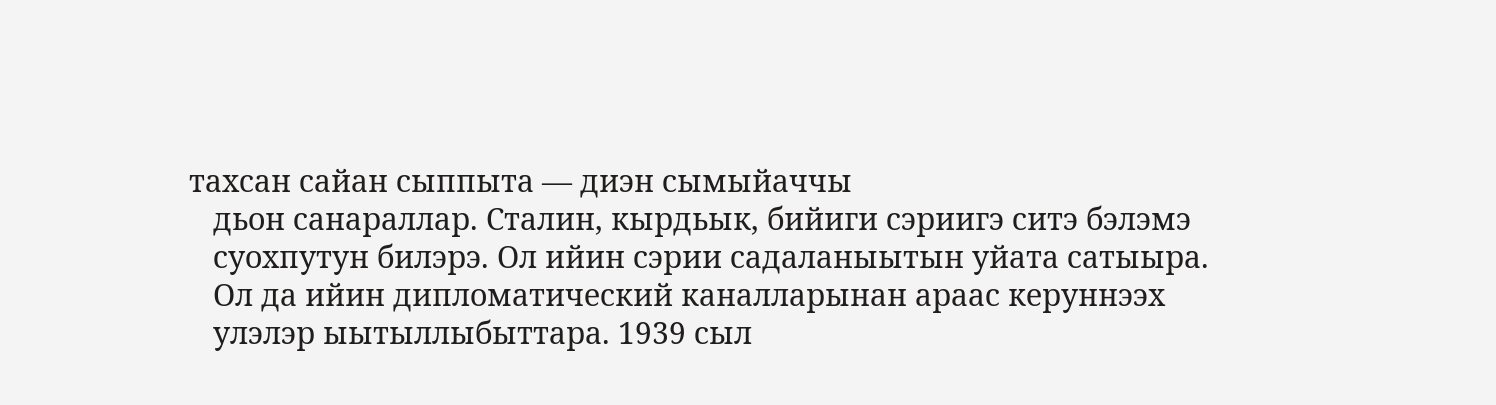тахсан сайан сыппыта — диэн сымыйаччы
   дьон санараллар. Сталин, кырдьык, бийиги сэриигэ ситэ бэлэмэ
   суохпутун билэрэ. Ол ийин сэрии садаланыытын уйата сатыыра.
   Ол да ийин дипломатический каналларынан араас керуннээх
   улэлэр ыытыллыбыттара. 1939 сыл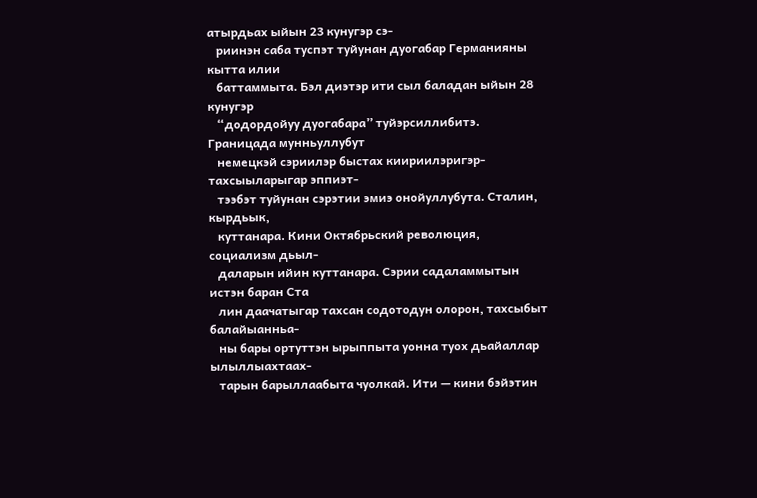атырдьах ыйын 23 кунугэр сэ-
   риинэн саба туспэт туйунан дуогабар Германияны кытта илии
   баттаммыта. Бэл диэтэр ити сыл баладан ыйын 28 кунугэр
   “додордойуу дуогабара” туйэрсиллибитэ. Границада мунньуллубут
   немецкэй сэриилэр быстах киириилэригэр-тахсыыларыгар эппиэт-
   тээбэт туйунан сэрэтии эмиэ онойуллубута. Сталин, кырдьык,
   куттанара. Кини Октябрьский революция, социализм дьыл-
   даларын ийин куттанара. Сэрии садаламмытын истэн баран Ста
   лин даачатыгар тахсан содотодун олорон, тахсыбыт балайыанньа-
   ны бары ортуттэн ырыппыта уонна туох дьайаллар ылыллыахтаах-
   тарын барыллаабыта чуолкай. Ити — кини бэйэтин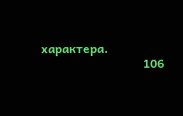характера.
                                  106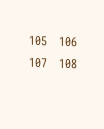105   106   107   108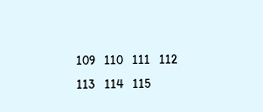109   110   111   112   113   114   115